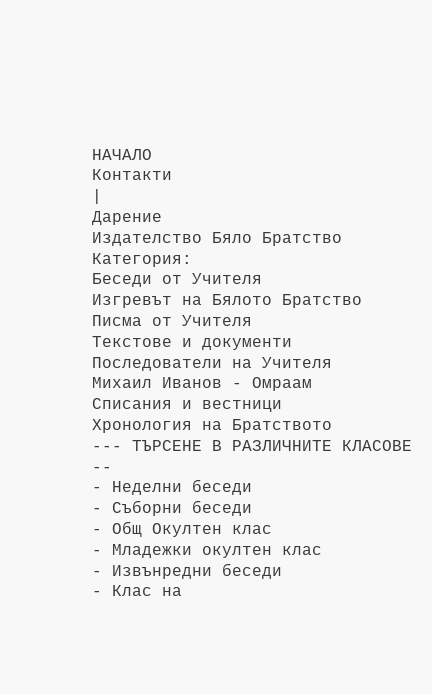НАЧАЛО
Контакти
|
Дарение
Издателство Бяло Братство
Категория:
Беседи от Учителя
Изгревът на Бялото Братство
Писма от Учителя
Текстове и документи
Последователи на Учителя
Михаил Иванов - Омраам
Списания и вестници
Хронология на Братството
--- ТЪРСЕНЕ В РАЗЛИЧНИТЕ КЛАСОВЕ --
- Неделни беседи
- Съборни беседи
- Общ Окултен клас
- Младежки окултен клас
- Извънредни беседи
- Клас на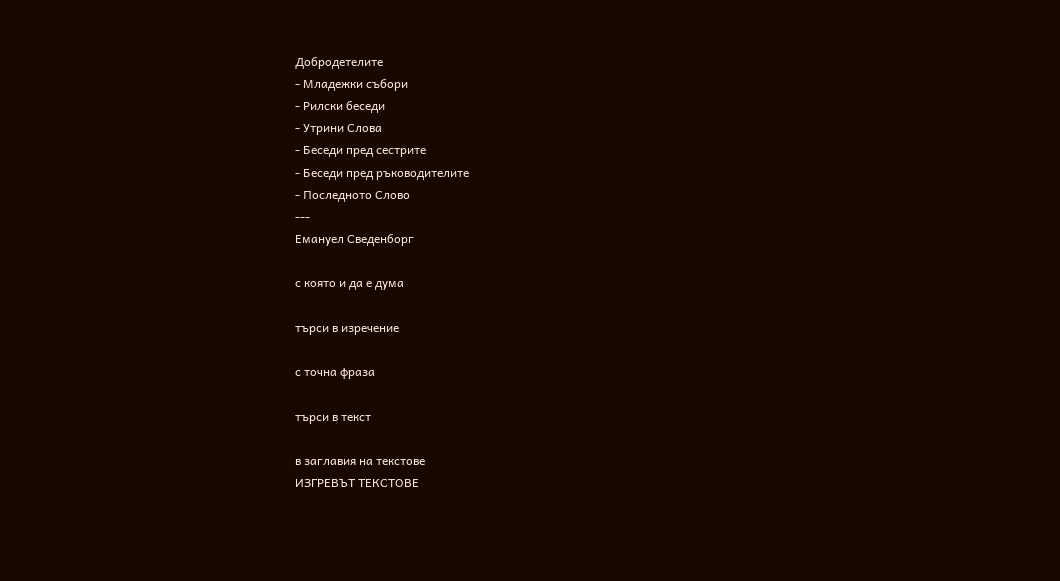Добродетелите
- Младежки събори
- Рилски беседи
- Утрини Слова
- Беседи пред сестрите
- Беседи пред ръководителите
- Последното Слово
---
Емануел Сведенборг

с която и да е дума

търси в изречение

с точна фраза

търси в текст

в заглавия на текстове
ИЗГРЕВЪТ ТЕКСТОВЕ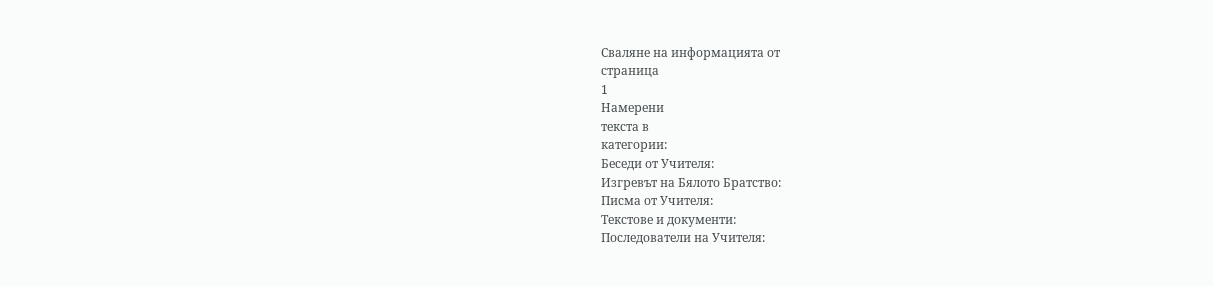Сваляне на информацията от
страница
1
Намерени
текста в
категории:
Беседи от Учителя:
Изгревът на Бялото Братство:
Писма от Учителя:
Текстове и документи:
Последователи на Учителя: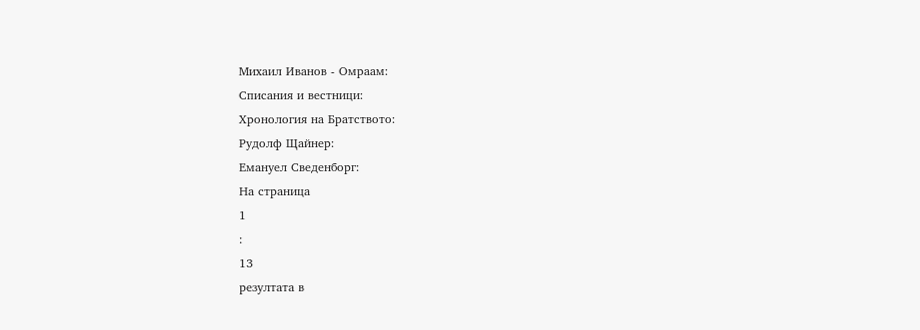Михаил Иванов - Омраам:
Списания и вестници:
Хронология на Братството:
Рудолф Щайнер:
Емануел Сведенборг:
На страница
1
:
13
резултата в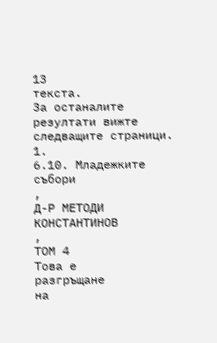13
текста.
За останалите резултати вижте следващите страници.
1.
6.10. Младежките събори
,
Д-Р МЕТОДИ КОНСТАНТИНОВ
,
ТОМ 4
Това е
разгръщане
на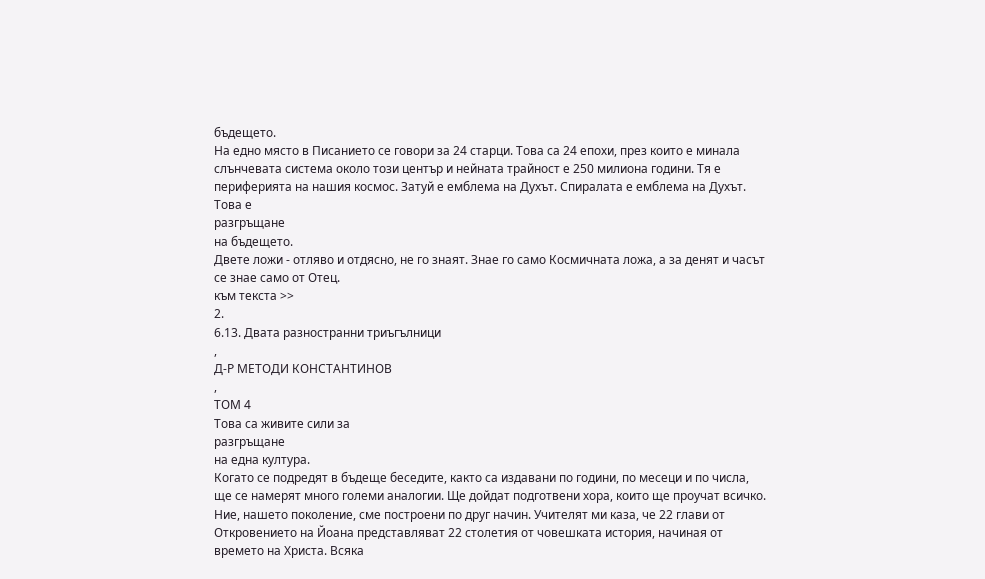бъдещето.
На едно място в Писанието се говори за 24 старци. Това са 24 епохи, през които е минала слънчевата система около този център и нейната трайност е 250 милиона години. Тя е периферията на нашия космос. Затуй е емблема на Духът. Спиралата е емблема на Духът.
Това е
разгръщане
на бъдещето.
Двете ложи - отляво и отдясно, не го знаят. Знае го само Космичната ложа, а за денят и часът се знае само от Отец.
към текста >>
2.
6.13. Двата разностранни триъгълници
,
Д-Р МЕТОДИ КОНСТАНТИНОВ
,
ТОМ 4
Това са живите сили за
разгръщане
на една култура.
Когато се подредят в бъдеще беседите, както са издавани по години, по месеци и по числа, ще се намерят много големи аналогии. Ще дойдат подготвени хора, които ще проучат всичко. Ние, нашето поколение, сме построени по друг начин. Учителят ми каза, че 22 глави от Откровението на Йоана представляват 22 столетия от човешката история, начиная от времето на Христа. Всяка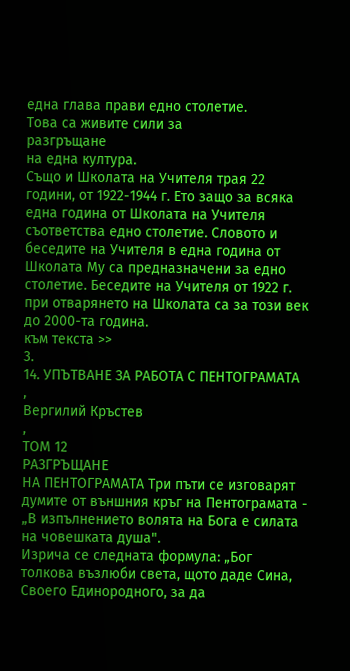една глава прави едно столетие.
Това са живите сили за
разгръщане
на една култура.
Също и Школата на Учителя трая 22 години, от 1922-1944 г. Ето защо за всяка една година от Школата на Учителя съответства едно столетие. Словото и беседите на Учителя в една година от Школата Му са предназначени за едно столетие. Беседите на Учителя от 1922 г. при отварянето на Школата са за този век до 2000-та година.
към текста >>
3.
14. УПЪТВАНЕ ЗА РАБОТА С ПЕНТОГРАМАТА
,
Вергилий Кръстев
,
ТОМ 12
РАЗГРЪЩАНЕ
НА ПЕНТОГРАМАТА Три пъти се изговарят думите от външния кръг на Пентограмата - „В изпълнението волята на Бога е силата на човешката душа".
Изрича се следната формула: „Бог толкова възлюби света, щото даде Сина, Своего Единородного, за да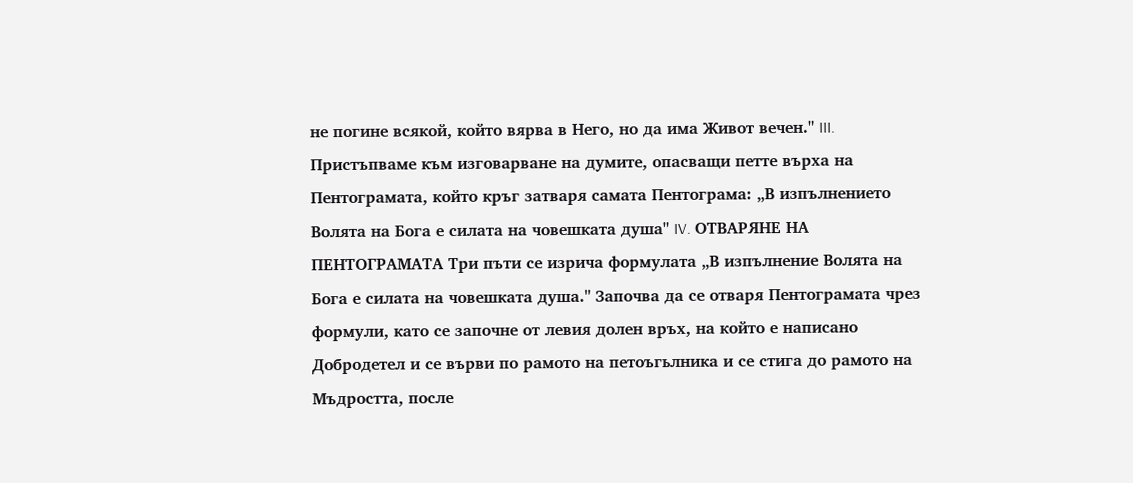не погине всякой, който вярва в Него, но да има Живот вечен." III. Пристъпваме към изговарване на думите, опасващи петте върха на Пентограмата, който кръг затваря самата Пентограма: „В изпълнението Волята на Бога е силата на човешката душа" IV. ОТВАРЯНЕ НА ПЕНТОГРАМАТА Три пъти се изрича формулата „В изпълнение Волята на Бога е силата на човешката душа." Започва да се отваря Пентограмата чрез формули, като се започне от левия долен връх, на който е написано Добродетел и се върви по рамото на петоъгьлника и се стига до рамото на Мъдростта, после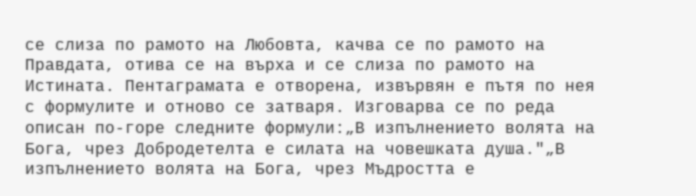се слиза по рамото на Любовта, качва се по рамото на Правдата, отива се на върха и се слиза по рамото на Истината. Пентаграмата е отворена, извървян е пътя по нея с формулите и отново се затваря. Изговарва се по реда описан по-горе следните формули:„В изпълнението волята на Бога, чрез Добродетелта е силата на човешката душа."„В изпълнението волята на Бога, чрез Мъдростта е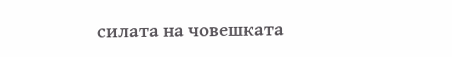силата на човешката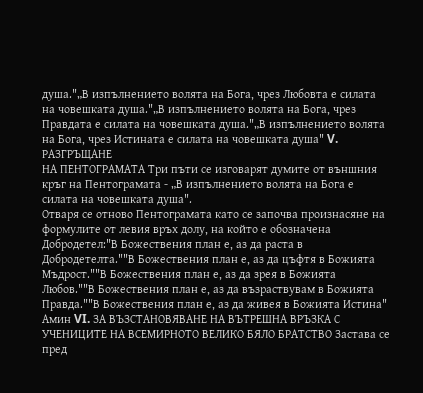душа."„В изпълнението волята на Бога, чрез Любовта е силата на човешката душа."„В изпълнението волята на Бога, чрез Правдата е силата на човешката душа."„В изпълнението волята на Бога, чрез Истината е силата на човешката душа" V.
РАЗГРЪЩАНЕ
НА ПЕНТОГРАМАТА Три пъти се изговарят думите от външния кръг на Пентограмата - „В изпълнението волята на Бога е силата на човешката душа".
Отваря се отново Пентограмата като се започва произнасяне на формулите от левия връх долу, на който е обозначена Добродетел:"В Божествения план е, аз да раста в Добродетелта.""В Божествения план е, аз да цъфтя в Божията Мъдрост.""В Божествения план е, аз да зрея в Божията Любов.""В Божествения план е, аз да възраствувам в Божията Правда.""В Божествения план е, аз да живея в Божията Истина" Амин VI. ЗА ВЪЗСТАНОВЯВАНЕ НА ВЪТРЕШНА ВРЪЗКА С УЧЕНИЦИТЕ НА ВСЕМИРНОТО ВЕЛИКО БЯЛО БРАТСТВО Застава се пред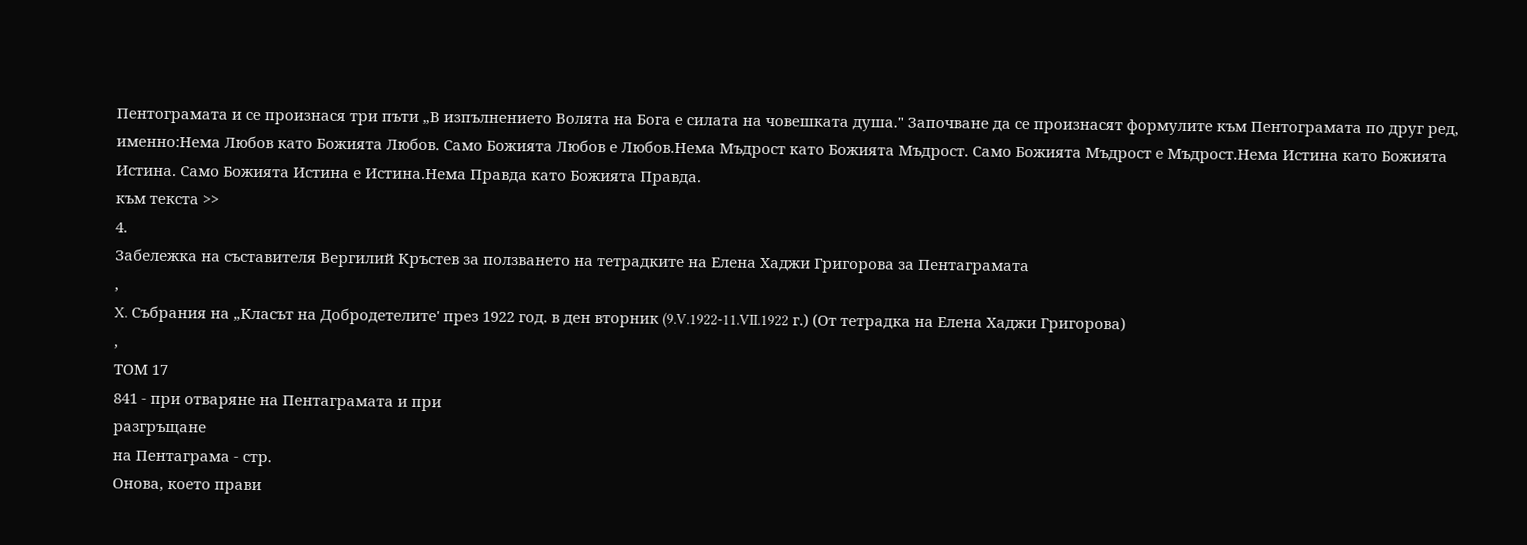Пентограмата и се произнася три пъти „В изпълнението Волята на Бога е силата на човешката душа." Започване да се произнасят формулите към Пентограмата по друг ред, именно:Нема Любов като Божията Любов. Само Божията Любов е Любов.Нема Мъдрост като Божията Мъдрост. Само Божията Мъдрост е Мъдрост.Нема Истина като Божията Истина. Само Божията Истина е Истина.Нема Правда като Божията Правда.
към текста >>
4.
Забележка на съставителя Вергилий Кръстев за ползването на тетрадките на Елена Хаджи Григорова за Пентаграмата
,
X. Събрания на „Класът на Добродетелите' през 1922 год. в ден вторник (9.V.1922-11.VII.1922 г.) (От тетрадка на Елена Хаджи Григорова)
,
ТОМ 17
841 - при отваряне на Пентаграмата и при
разгръщане
на Пентаграма - стр.
Онова, което прави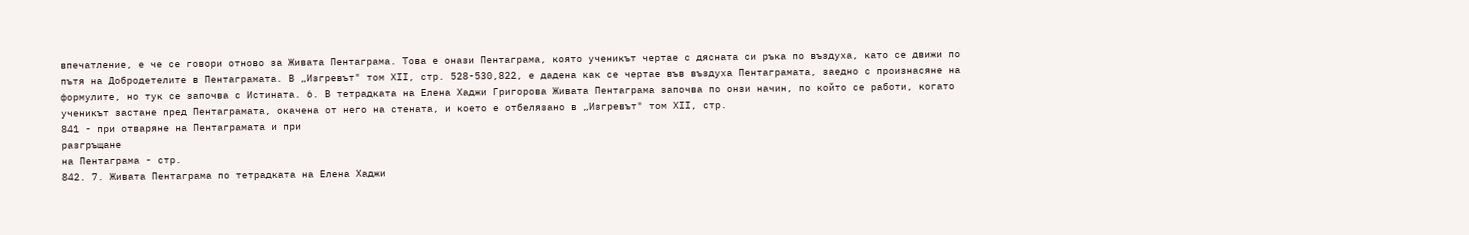впечатление, е че се говори отново за Живата Пентаграма. Това е онази Пентаграма, която ученикът чертае с дясната си ръка по въздуха, като се движи по пътя на Добродетелите в Пентаграмата. В „Изгревът" том XII, стр. 528-530,822, е дадена как се чертае във въздуха Пентаграмата, заедно с произнасяне на формулите, но тук се започва с Истината. 6. В тетрадката на Елена Хаджи Григорова Живата Пентаграма започва по онзи начин, по който се работи, когато ученикът застане пред Пентаграмата, окачена от него на стената, и което е отбелязано в „Изгревът" том XII, стр.
841 - при отваряне на Пентаграмата и при
разгръщане
на Пентаграма - стр.
842. 7. Живата Пентаграма по тетрадката на Елена Хаджи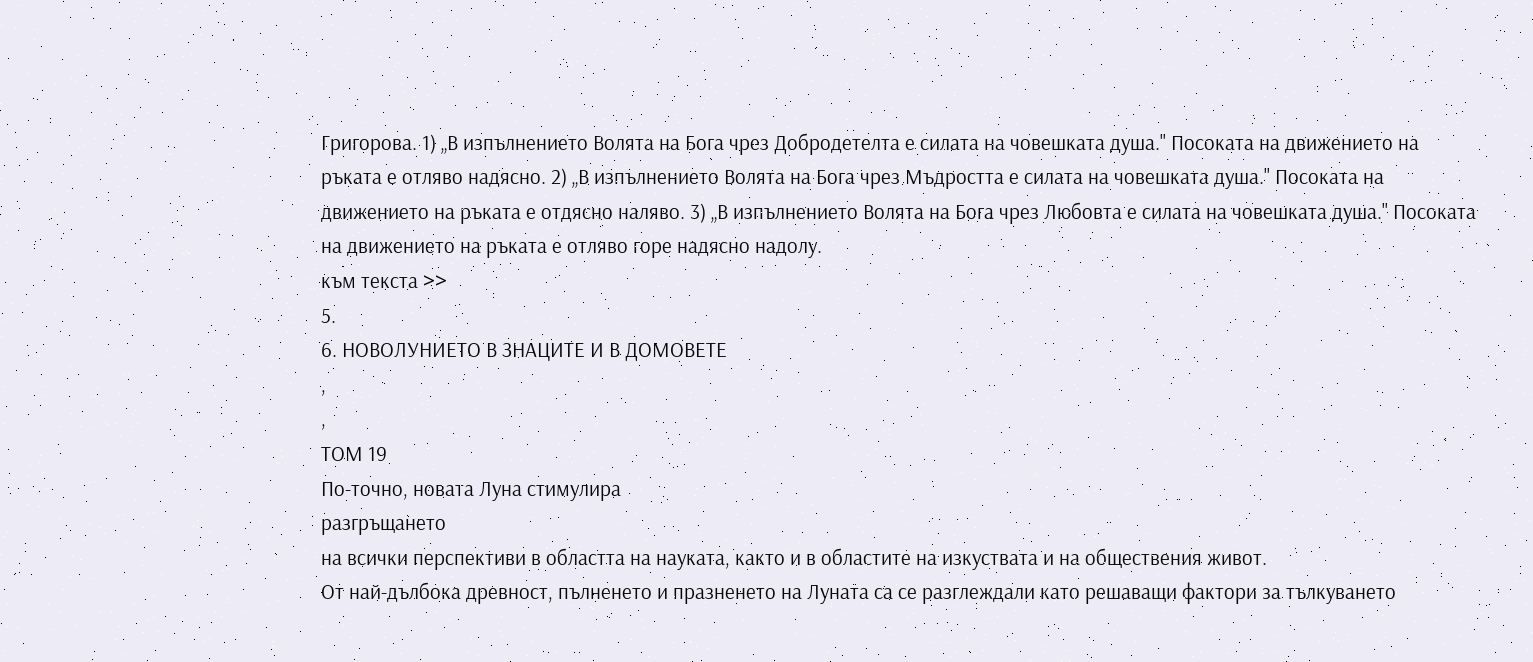Григорова. 1) „В изпълнението Волята на Бога чрез Добродетелта е силата на човешката душа." Посоката на движението на ръката е отляво надясно. 2) „В изпълнението Волята на Бога чрез Мъдростта е силата на човешката душа." Посоката на движението на ръката е отдясно наляво. 3) „В изпълнението Волята на Бога чрез Любовта е силата на човешката душа." Посоката на движението на ръката е отляво горе надясно надолу.
към текста >>
5.
6. НОВОЛУНИЕТО В ЗНАЦИТЕ И В ДОМОВЕТЕ
,
,
ТОМ 19
По-точно, новата Луна стимулира
разгръщането
на всички перспективи в областта на науката, както и в областите на изкуствата и на обществения живот.
От най-дълбока древност, пълненето и празненето на Луната са се разглеждали като решаващи фактори за тълкуването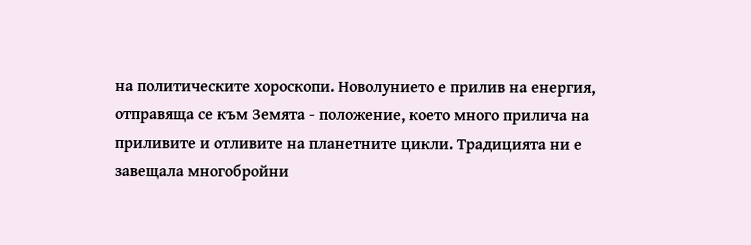на политическите хороскопи. Новолунието е прилив на енергия, отправяща се към Земята - положение, което много прилича на приливите и отливите на планетните цикли. Традицията ни е завещала многобройни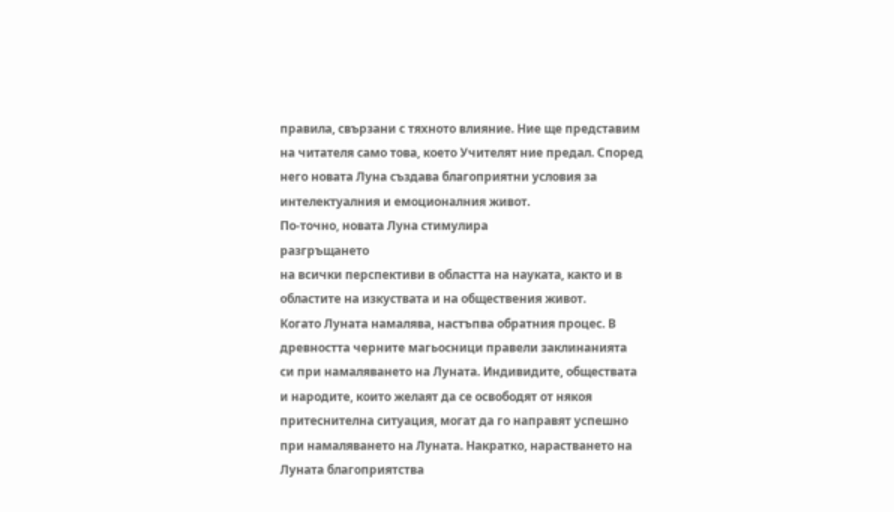правила, свързани с тяхното влияние. Ние ще представим на читателя само това, което Учителят ние предал. Според него новата Луна създава благоприятни условия за интелектуалния и емоционалния живот.
По-точно, новата Луна стимулира
разгръщането
на всички перспективи в областта на науката, както и в областите на изкуствата и на обществения живот.
Когато Луната намалява, настъпва обратния процес. В древността черните магьосници правели заклинанията си при намаляването на Луната. Индивидите, обществата и народите, които желаят да се освободят от някоя притеснителна ситуация, могат да го направят успешно при намаляването на Луната. Накратко, нарастването на Луната благоприятства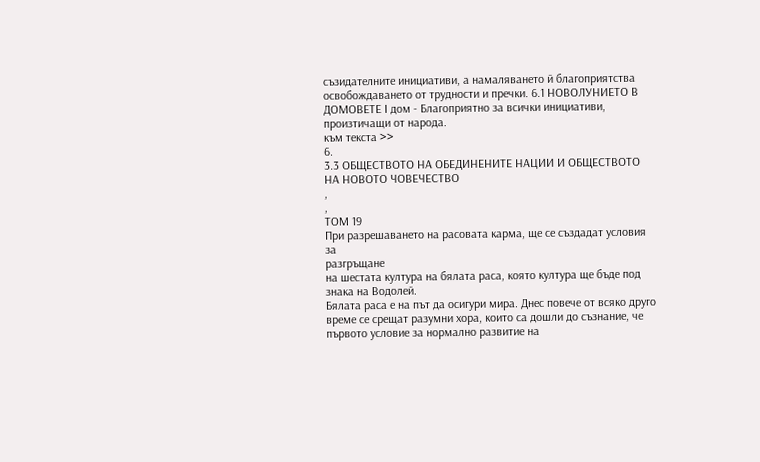съзидателните инициативи, а намаляването й благоприятства освобождаването от трудности и пречки. 6.1 НОВОЛУНИЕТО В ДОМОВЕТЕ І дом - Благоприятно за всички инициативи, произтичащи от народа.
към текста >>
6.
3.3 ОБЩЕСТВОТО НА ОБЕДИНЕНИТЕ НАЦИИ И ОБЩЕСТВОТО НА НОВОТО ЧОВЕЧЕСТВО
,
,
ТОМ 19
При разрешаването на расовата карма, ще се създадат условия за
разгръщане
на шестата култура на бялата раса, която култура ще бъде под знака на Водолей.
Бялата раса е на път да осигури мира. Днес повече от всяко друго време се срещат разумни хора, които са дошли до съзнание, че първото условие за нормално развитие на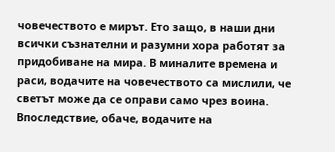човечеството е мирът. Ето защо, в наши дни всички съзнателни и разумни хора работят за придобиване на мира. В миналите времена и раси, водачите на човечеството са мислили, че светът може да се оправи само чрез воина. Впоследствие, обаче, водачите на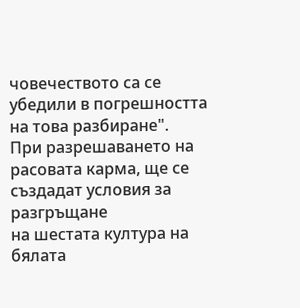човечеството са се убедили в погрешността на това разбиране".
При разрешаването на расовата карма, ще се създадат условия за
разгръщане
на шестата култура на бялата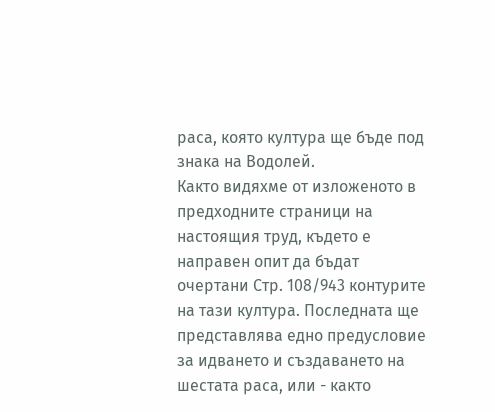раса, която култура ще бъде под знака на Водолей.
Както видяхме от изложеното в предходните страници на настоящия труд, където е направен опит да бъдат очертани Стр. 108/943 контурите на тази култура. Последната ще представлява едно предусловие за идването и създаването на шестата раса, или - както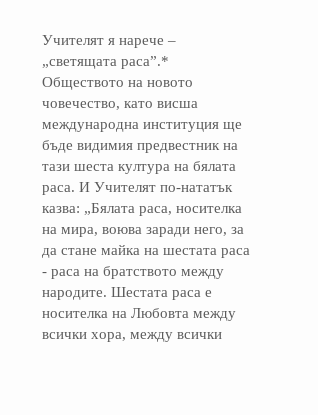Учителят я нарече – „светящата раса”.* Обществото на новото човечество, като висша международна институция ще бъде видимия предвестник на тази шеста култура на бялата раса. И Учителят по-нататък казва: „Бялата раса, носителка на мира, воюва заради него, за да стане майка на шестата раса - раса на братството между народите. Шестата раса е носителка на Любовта между всички хора, между всички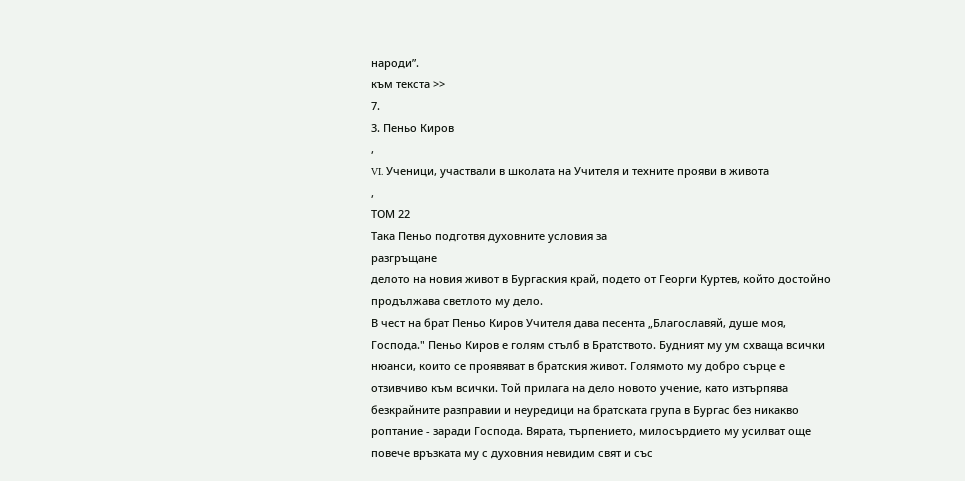народи”.
към текста >>
7.
3. Пеньо Киров
,
VI. Ученици, участвали в школата на Учителя и техните прояви в живота
,
ТОМ 22
Така Пеньо подготвя духовните условия за
разгръщане
делото на новия живот в Бургаския край, подето от Георги Куртев, който достойно продължава светлото му дело.
В чест на брат Пеньо Киров Учителя дава песента „Благославяй, душе моя, Господа." Пеньо Киров е голям стълб в Братството. Будният му ум схваща всички нюанси, които се проявяват в братския живот. Голямото му добро сърце е отзивчиво към всички. Той прилага на дело новото учение, като изтърпява безкрайните разправии и неуредици на братската група в Бургас без никакво роптание - заради Господа. Вярата, търпението, милосърдието му усилват още повече връзката му с духовния невидим свят и със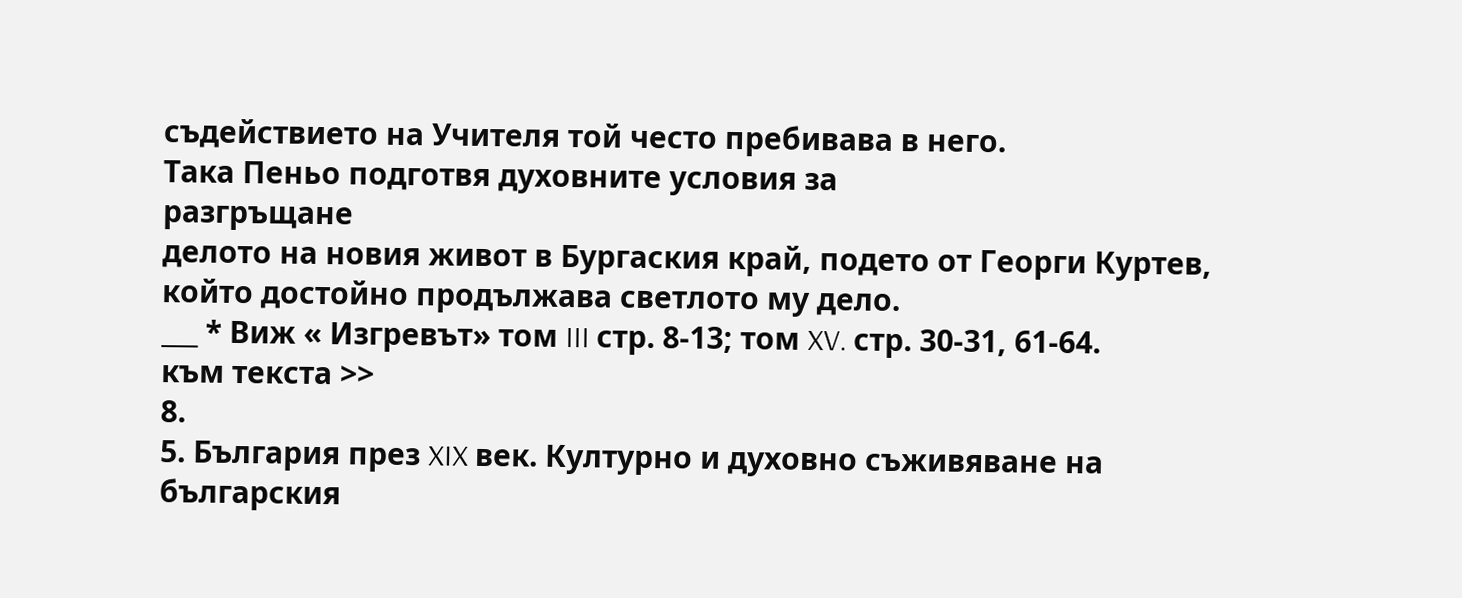съдействието на Учителя той често пребивава в него.
Така Пеньо подготвя духовните условия за
разгръщане
делото на новия живот в Бургаския край, подето от Георги Куртев, който достойно продължава светлото му дело.
___ * Виж « Изгревът» том III стр. 8-13; том XV. стр. 30-31, 61-64.
към текста >>
8.
5. България през XIX век. Културно и духовно съживяване на българския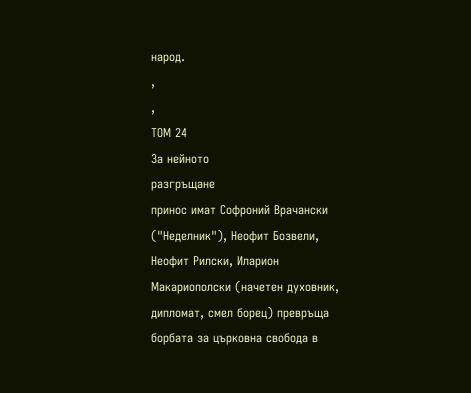народ.
,
,
ТОМ 24
За нейното
разгръщане
принос имат Софроний Врачански ("Неделник"), Неофит Бозвели, Неофит Рилски, Иларион Макариополски (начетен духовник, дипломат, смел борец) превръща борбата за църковна свобода в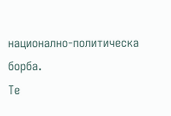национално-политическа борба.
Те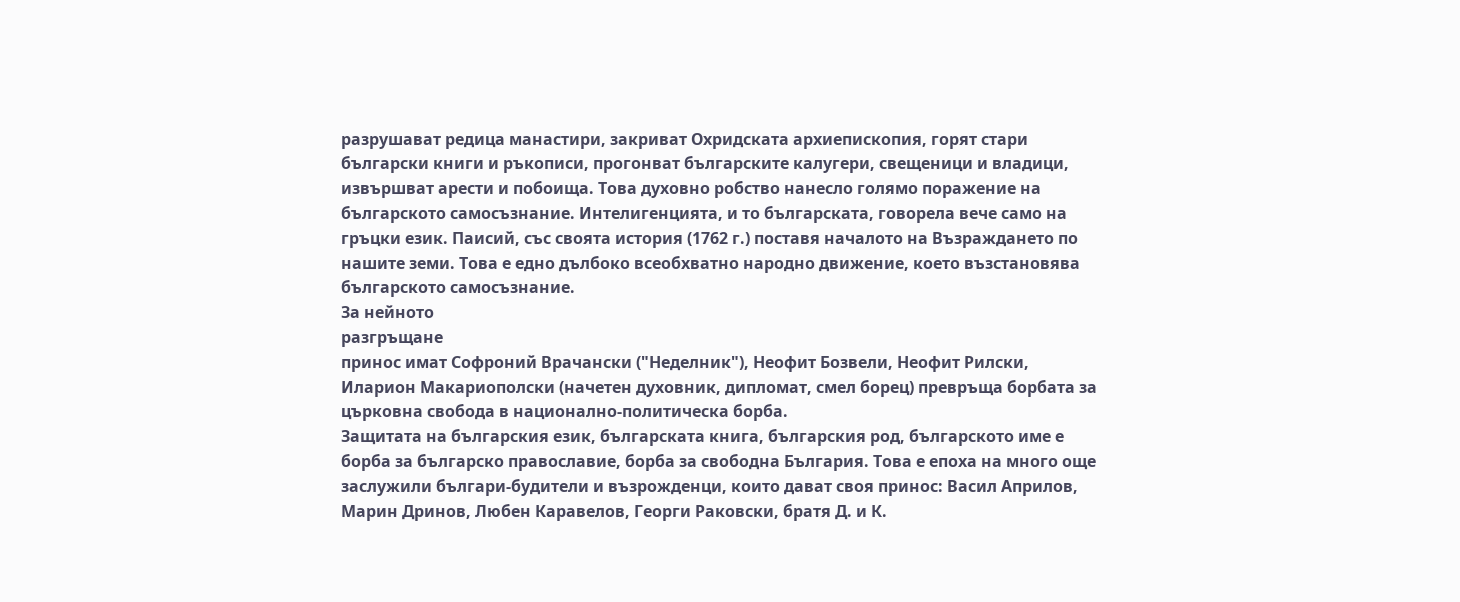разрушават редица манастири, закриват Охридската архиепископия, горят стари български книги и ръкописи, прогонват българските калугери, свещеници и владици, извършват арести и побоища. Това духовно робство нанесло голямо поражение на българското самосъзнание. Интелигенцията, и то българската, говорела вече само на гръцки език. Паисий, със своята история (1762 г.) поставя началото на Възраждането по нашите земи. Това е едно дълбоко всеобхватно народно движение, което възстановява българското самосъзнание.
За нейното
разгръщане
принос имат Софроний Врачански ("Неделник"), Неофит Бозвели, Неофит Рилски, Иларион Макариополски (начетен духовник, дипломат, смел борец) превръща борбата за църковна свобода в национално-политическа борба.
Защитата на българския език, българската книга, българския род, българското име е борба за българско православие, борба за свободна България. Това е епоха на много още заслужили българи-будители и възрожденци, които дават своя принос: Васил Априлов, Марин Дринов, Любен Каравелов, Георги Раковски, братя Д. и К.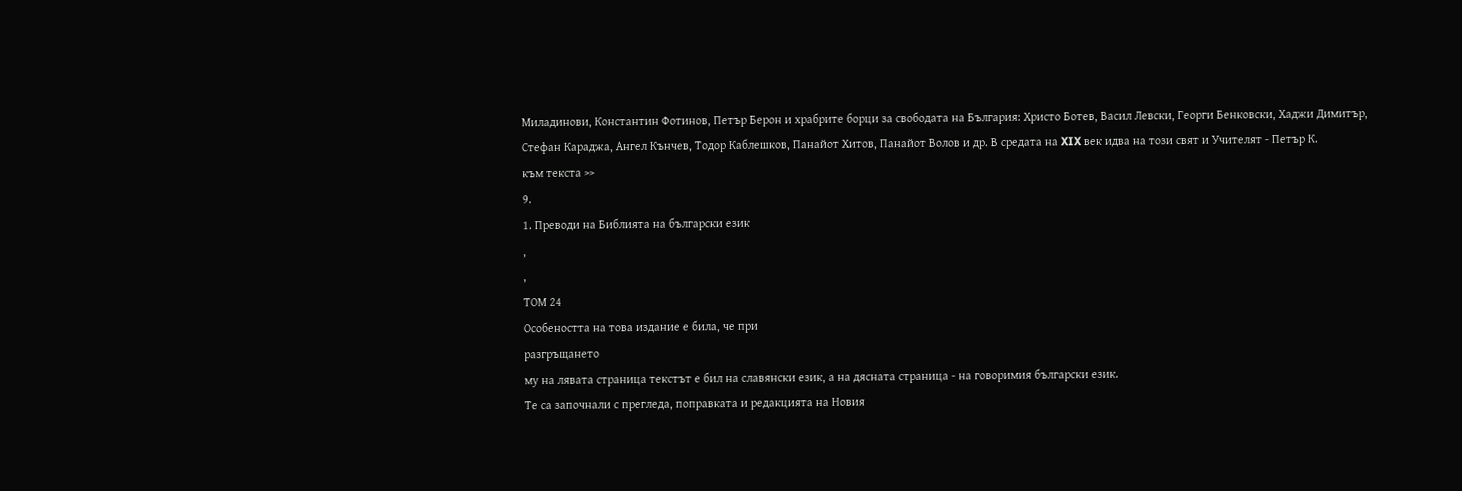Миладинови, Константин Фотинов, Петър Берон и храбрите борци за свободата на България: Христо Ботев, Васил Левски, Георги Бенковски, Хаджи Димитър, Стефан Караджа, Ангел Кънчев, Тодор Каблешков, Панайот Хитов, Панайот Волов и др. В средата на XIX век идва на този свят и Учителят - Петър К.
към текста >>
9.
1. Преводи на Библията на български език
,
,
ТОМ 24
Особеността на това издание е била, че при
разгръщането
му на лявата страница текстът е бил на славянски език, а на дясната страница - на говоримия български език.
Те са започнали с прегледа, поправката и редакцията на Новия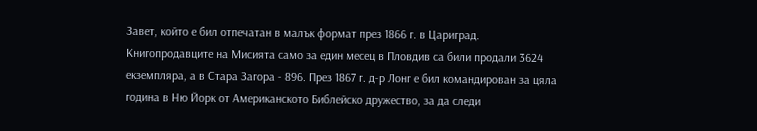Завет, който е бил отпечатан в малък формат през 1866 г. в Цариград. Книгопродавците на Мисията само за един месец в Пловдив са били продали 3624 екземпляра, а в Стара Загора - 896. През 1867 г. д-р Лонг е бил командирован за цяла година в Ню Йорк от Американското Библейско дружество, за да следи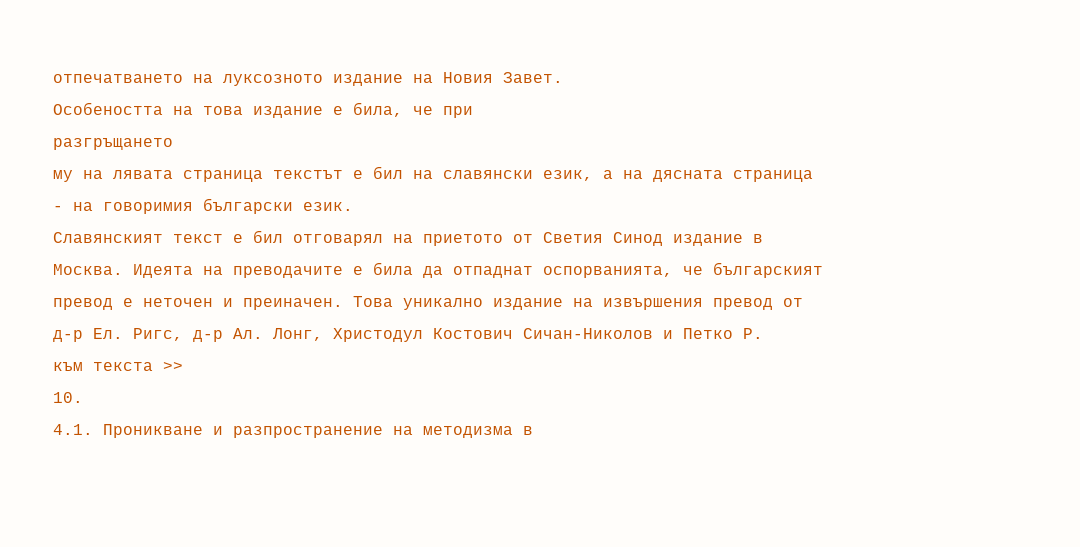отпечатването на луксозното издание на Новия Завет.
Особеността на това издание е била, че при
разгръщането
му на лявата страница текстът е бил на славянски език, а на дясната страница - на говоримия български език.
Славянският текст е бил отговарял на приетото от Светия Синод издание в Москва. Идеята на преводачите е била да отпаднат оспорванията, че българският превод е неточен и преиначен. Това уникално издание на извършения превод от д-р Ел. Ригс, д-р Ал. Лонг, Христодул Костович Сичан-Николов и Петко Р.
към текста >>
10.
4.1. Проникване и разпространение на методизма в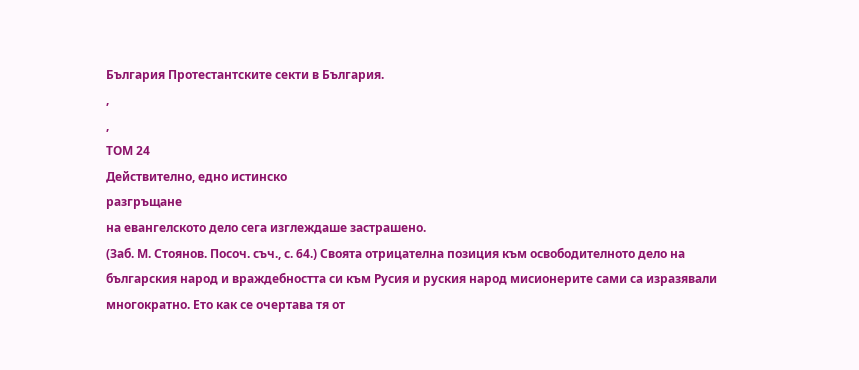България Протестантските секти в България.
,
,
ТОМ 24
Действително, едно истинско
разгръщане
на евангелското дело сега изглеждаше застрашено.
(Заб. М. Стоянов. Посоч. съч., с. 64.) Своята отрицателна позиция към освободителното дело на българския народ и враждебността си към Русия и руския народ мисионерите сами са изразявали многократно. Ето как се очертава тя от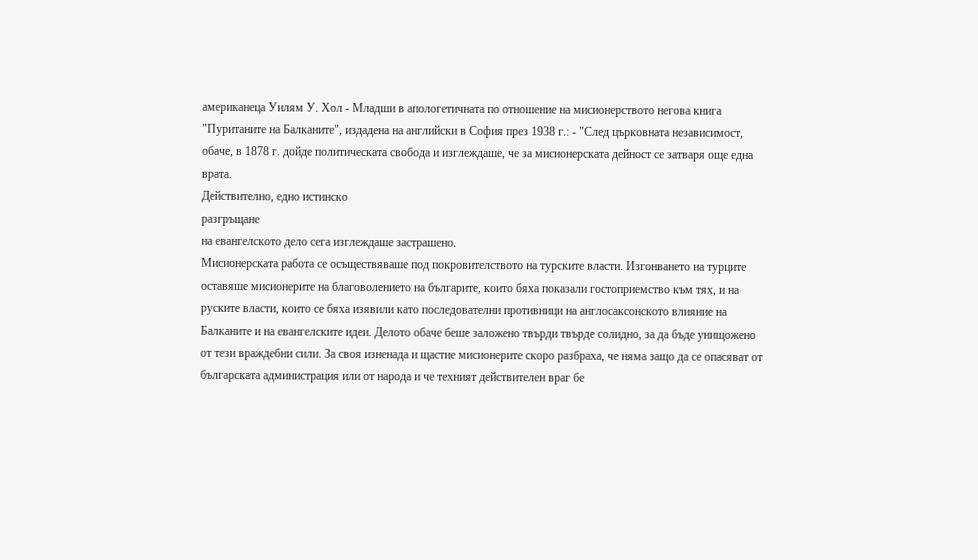американеца Уилям У. Хол - Младши в апологетичната по отношение на мисионерството негова книга "Пуританите на Балканите", издадена на английски в София през 1938 г.: - "След църковната независимост, обаче, в 1878 г. дойде политическата свобода и изглеждаше, че за мисионерската дейност се затваря още една врата.
Действително, едно истинско
разгръщане
на евангелското дело сега изглеждаше застрашено.
Мисионерската работа се осъществяваше под покровителството на турските власти. Изгонването на турците оставяше мисионерите на благоволението на българите, които бяха показали гостоприемство към тях, и на руските власти, които се бяха изявили като последователни противници на англосаксонското влияние на Балканите и на евангелските идеи. Делото обаче беше заложено твърди твърде солидно, за да бъде унищожено от тези враждебни сили. За своя изненада и щастие мисионерите скоро разбраха, че няма защо да се опасяват от българската администрация или от народа и че техният действителен враг бе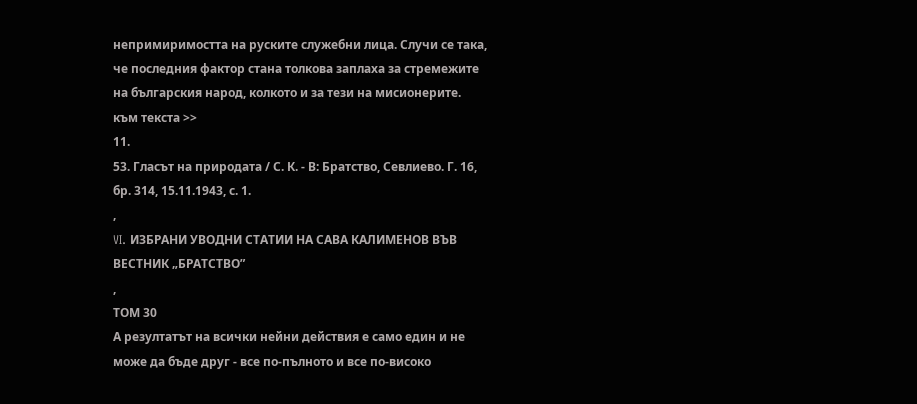непримиримостта на руските служебни лица. Случи се така, че последния фактор стана толкова заплаха за стремежите на българския народ, колкото и за тези на мисионерите.
към текста >>
11.
53. Гласът на природата / С. К. - В: Братство, Севлиево. Г. 16, бр. 314, 15.11.1943, с. 1.
,
VI. ИЗБРАНИ УВОДНИ СТАТИИ НА САВА КАЛИМЕНОВ ВЪВ ВЕСТНИК „БРАТСТВО”
,
ТОМ 30
А резултатът на всички нейни действия е само един и не може да бъде друг - все по-пълното и все по-високо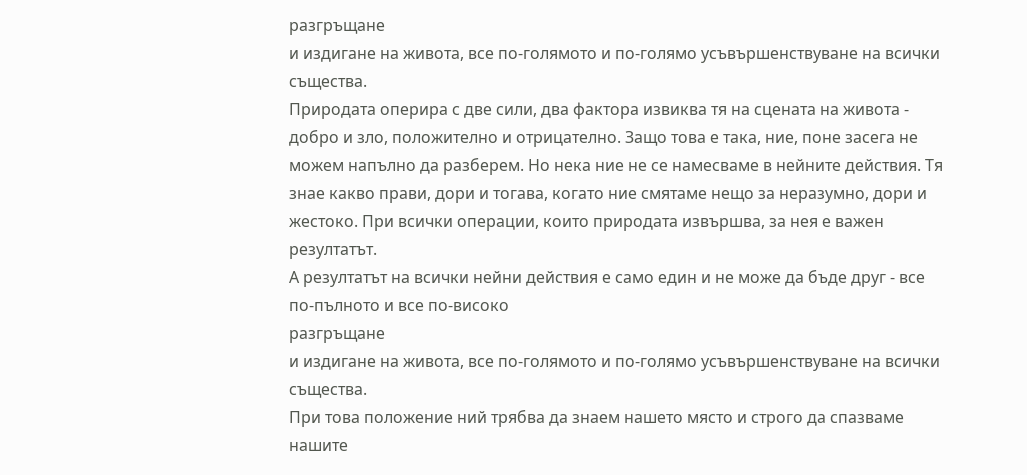разгръщане
и издигане на живота, все по-голямото и по-голямо усъвършенствуване на всички същества.
Природата оперира с две сили, два фактора извиква тя на сцената на живота - добро и зло, положително и отрицателно. Защо това е така, ние, поне засега не можем напълно да разберем. Но нека ние не се намесваме в нейните действия. Тя знае какво прави, дори и тогава, когато ние смятаме нещо за неразумно, дори и жестоко. При всички операции, които природата извършва, за нея е важен резултатът.
А резултатът на всички нейни действия е само един и не може да бъде друг - все по-пълното и все по-високо
разгръщане
и издигане на живота, все по-голямото и по-голямо усъвършенствуване на всички същества.
При това положение ний трябва да знаем нашето място и строго да спазваме нашите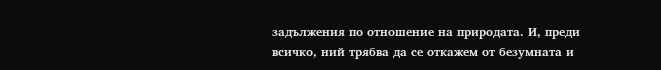задължения по отношение на природата. И, преди всичко, ний трябва да се откажем от безумната и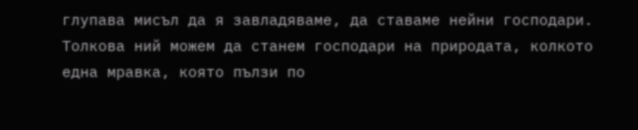глупава мисъл да я завладяваме, да ставаме нейни господари. Толкова ний можем да станем господари на природата, колкото една мравка, която пълзи по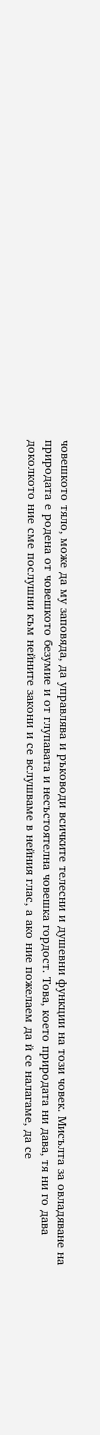човешкото тяло, може да му заповяда, да управлява и ръководи всичките телесни и душевни функции на този човек. Мисълта за овладяване на природата е родена от човешкото безумие и от глупавата и несъстоятелна човешка гордост. Това, което природата ни дава, тя ни го дава доколкото ние сме послушни към нейните закони и се вслушваме в нейния глас, а ако ние пожелаем да й се налагаме, да се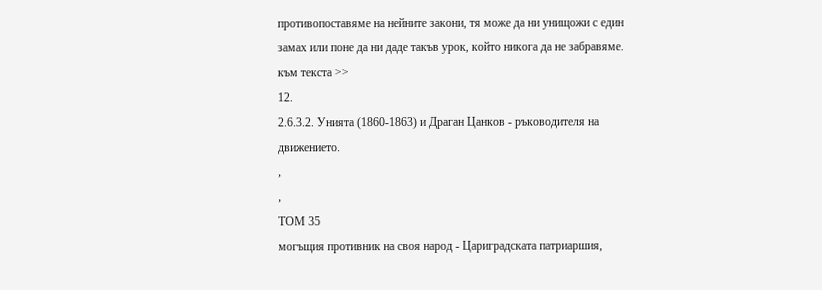противопоставяме на нейните закони, тя може да ни унищожи с един замах или поне да ни даде такъв урок, който никога да не забравяме.
към текста >>
12.
2.6.3.2. Унията (1860-1863) и Драган Цанков - ръководителя на движението.
,
,
ТОМ 35
могъщия противник на своя народ - Цариградската патриаршия,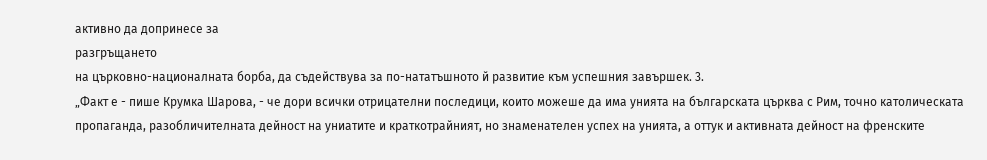активно да допринесе за
разгръщането
на църковно-националната борба, да съдействува за по-нататъшното й развитие към успешния завършек. 3.
„Факт е - пише Крумка Шарова, - че дори всички отрицателни последици, които можеше да има унията на българската църква с Рим, точно католическата пропаганда, разобличителната дейност на униатите и краткотрайният, но знаменателен успех на унията, а оттук и активната дейност на френските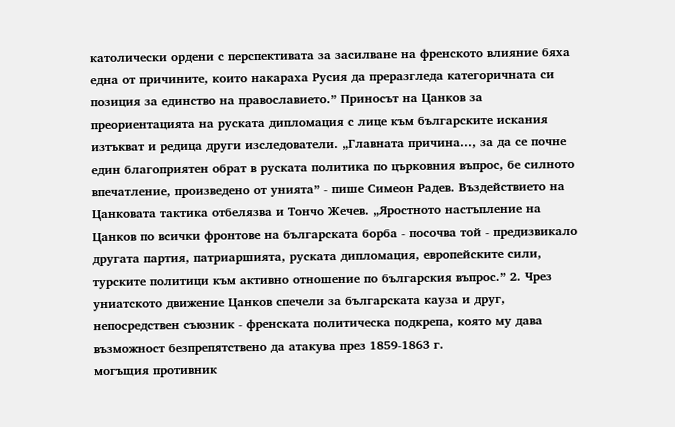католически ордени с перспективата за засилване на френското влияние бяха една от причините, които накараха Русия да преразгледа категоричната си позиция за единство на православието.” Приносът на Цанков за преориентацията на руската дипломация с лице към българските искания изтъкват и редица други изследователи. „Главната причина..., за да се почне един благоприятен обрат в руската политика по църковния въпрос, бе силното впечатление, произведено от унията” - пише Симеон Радев. Въздействието на Цанковата тактика отбелязва и Тончо Жечев. „Яростното настъпление на Цанков по всички фронтове на българската борба - посочва той - предизвикало другата партия, патриаршията, руската дипломация, европейските сили, турските политици към активно отношение по българския въпрос.” 2. Чрез униатското движение Цанков спечели за българската кауза и друг, непосредствен съюзник - френската политическа подкрепа, която му дава възможност безпрепятствено да атакува през 1859-1863 г.
могъщия противник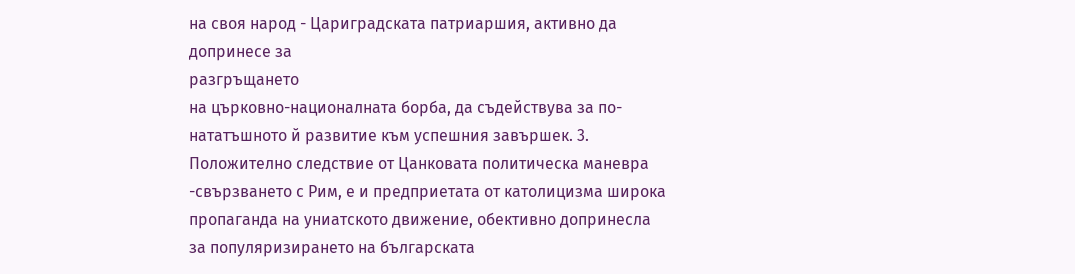на своя народ - Цариградската патриаршия, активно да допринесе за
разгръщането
на църковно-националната борба, да съдействува за по-нататъшното й развитие към успешния завършек. 3.
Положително следствие от Цанковата политическа маневра -свързването с Рим, е и предприетата от католицизма широка пропаганда на униатското движение, обективно допринесла за популяризирането на българската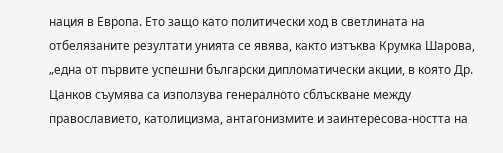нация в Европа. Ето защо като политически ход в светлината на отбелязаните резултати унията се явява, както изтъква Крумка Шарова, „една от първите успешни български дипломатически акции, в която Др. Цанков съумява са използува генералното сблъскване между православието, католицизма, антагонизмите и заинтересова-ността на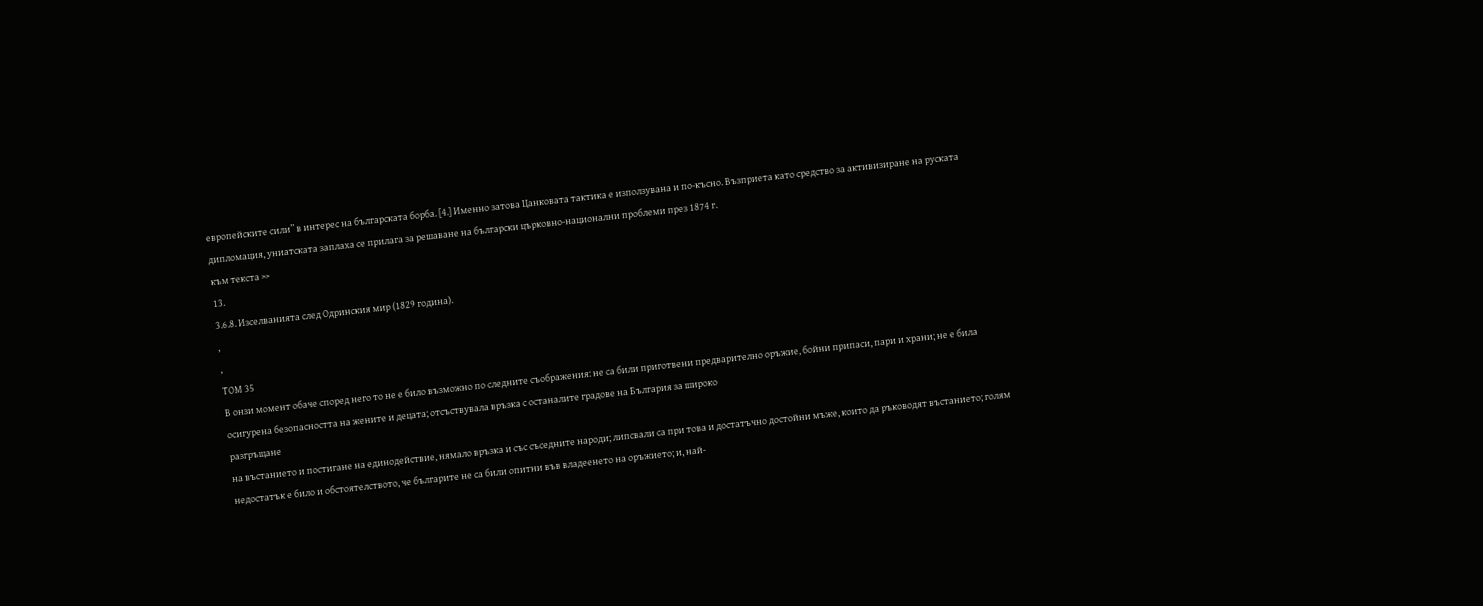европейските сили” в интерес на българската борба. [4.] Именно затова Цанковата тактика е използувана и по-късно. Възприета като средство за активизиране на руската дипломация, униатската заплаха се прилага за решаване на български църковно-национални проблеми през 1874 г.
към текста >>
13.
3.6.8. Изселванията след Одринския мир (1829 година).
,
,
ТОМ 35
В онзи момент обаче според него то не е било възможно по следните съображения: не са били приготвени предварително оръжие, бойни припаси, пари и храни; не е била осигурена безопасността на жените и децата; отсъствувала връзка с останалите градове на България за широко
разгръщане
на въстанието и постигане на единодействие, нямало връзка и със съседните народи; липсвали са при това и достатъчно достойни мъже, които да ръководят въстанието; голям недостатък е било и обстоятелството, че българите не са били опитни във владеенето на оръжието; и, най-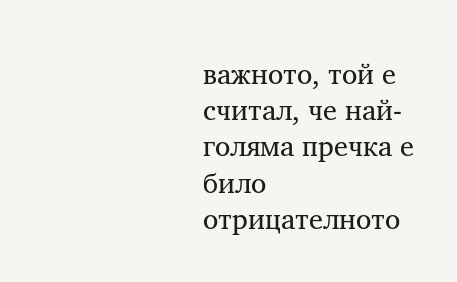важното, той е считал, че най-голяма пречка е било отрицателното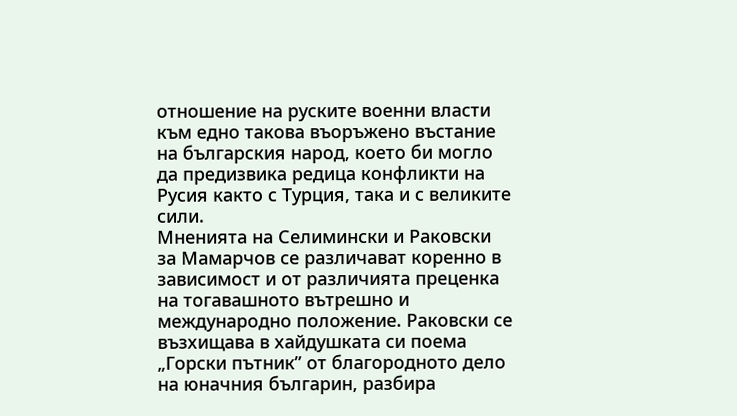отношение на руските военни власти към едно такова въоръжено въстание на българския народ, което би могло да предизвика редица конфликти на Русия както с Турция, така и с великите сили.
Мненията на Селимински и Раковски за Мамарчов се различават коренно в зависимост и от различията преценка на тогавашното вътрешно и международно положение. Раковски се възхищава в хайдушката си поема „Горски пътник” от благородното дело на юначния българин, разбира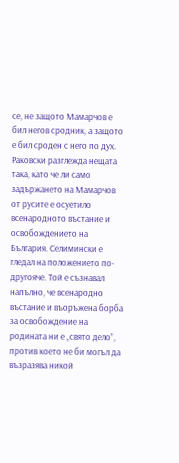се, не защото Мамарчов е бил негов сродник, а защото е бил сроден с него по дух. Раковски разглежда нещата така, като че ли само задържането на Мамарчов от русите е осуетило всенародното въстание и освобождението на България. Селимински е гледал на положението по-другояче. Той е съзнавал напълно, че всенародно въстание и въоръжена борба за освобождение на родината ни е „свято дело”, против което не би могъл да възразява никой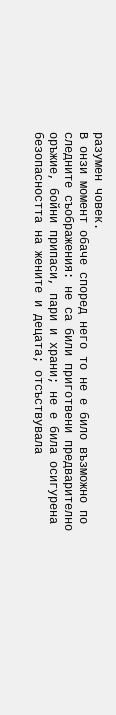разумен човек.
В онзи момент обаче според него то не е било възможно по следните съображения: не са били приготвени предварително оръжие, бойни припаси, пари и храни; не е била осигурена безопасността на жените и децата; отсъствувала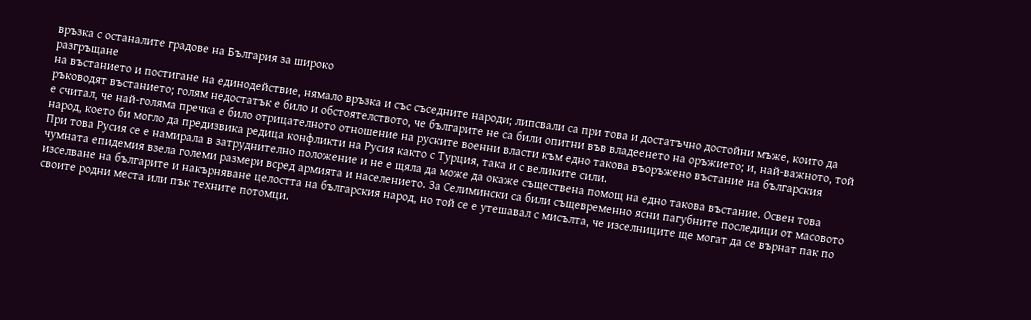връзка с останалите градове на България за широко
разгръщане
на въстанието и постигане на единодействие, нямало връзка и със съседните народи; липсвали са при това и достатъчно достойни мъже, които да ръководят въстанието; голям недостатък е било и обстоятелството, че българите не са били опитни във владеенето на оръжието; и, най-важното, той е считал, че най-голяма пречка е било отрицателното отношение на руските военни власти към едно такова въоръжено въстание на българския народ, което би могло да предизвика редица конфликти на Русия както с Турция, така и с великите сили.
При това Русия се е намирала в затруднително положение и не е щяла да може да окаже съществена помощ на едно такова въстание. Освен това чумната епидемия взела големи размери всред армията и населението. За Селимински са били същевременно ясни пагубните последици от масовото изселване на българите и накърняване целостта на българския народ, но той се е утешавал с мисълта, че изселниците ще могат да се върнат пак по своите родни места или пък техните потомци.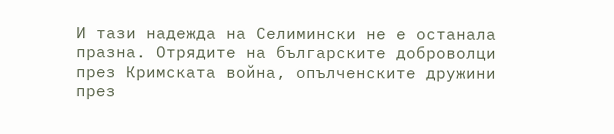И тази надежда на Селимински не е останала празна. Отрядите на българските доброволци през Кримската война, опълченските дружини през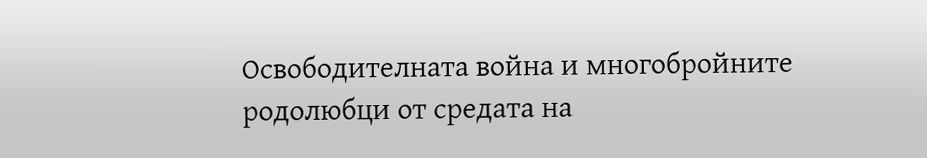Освободителната война и многобройните родолюбци от средата на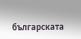българската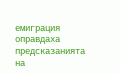емиграция оправдаха предсказанията на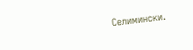Селимински.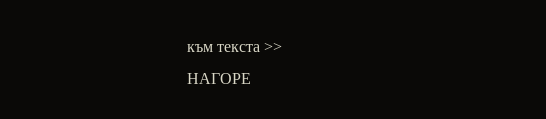към текста >>
НАГОРЕ